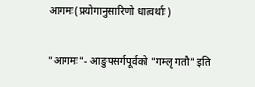आगमः(प्रयोगानुसारिणो धात्वर्थाः)

"आगमः"- आङुपसर्गपूर्वको "गम्लृ गतौ" इति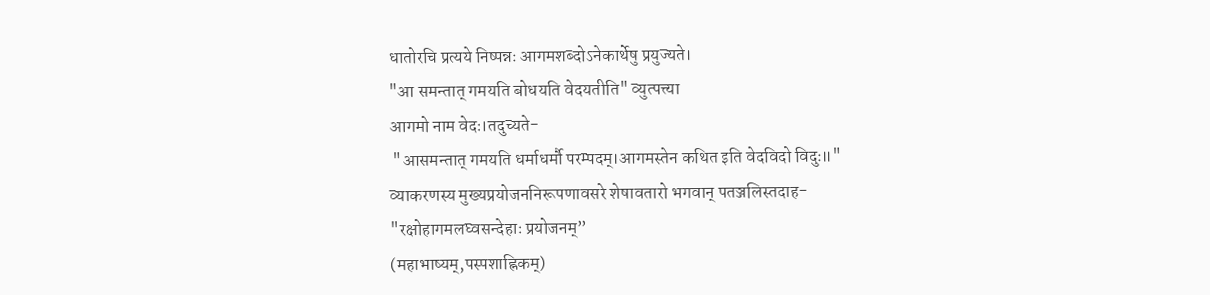धातोरचि प्रत्यये निष्पन्नः आगमशब्दोऽनेकार्थेषु प्रयुज्यते।
"आ समन्तात् गमयति बोधयति वेदयतीति" व्युत्पत्त्या
आगमो नाम वेदः।तदुच्यते-
 "आसमन्तात् गमयति धर्माधर्मौ परम्पदम्।आगमस्तेन कथित इति वेदविदो विदुः॥"
व्याकरणस्य मुख्यप्रयोजननिरूपणावसरे शेषावतारो भगवान् पतञ्जलिस्तदाह-
"रक्षोहागमलघ्वसन्देहाः प्रयोजनम्”
(महाभाष्यम्,पस्पशाह्निकम्)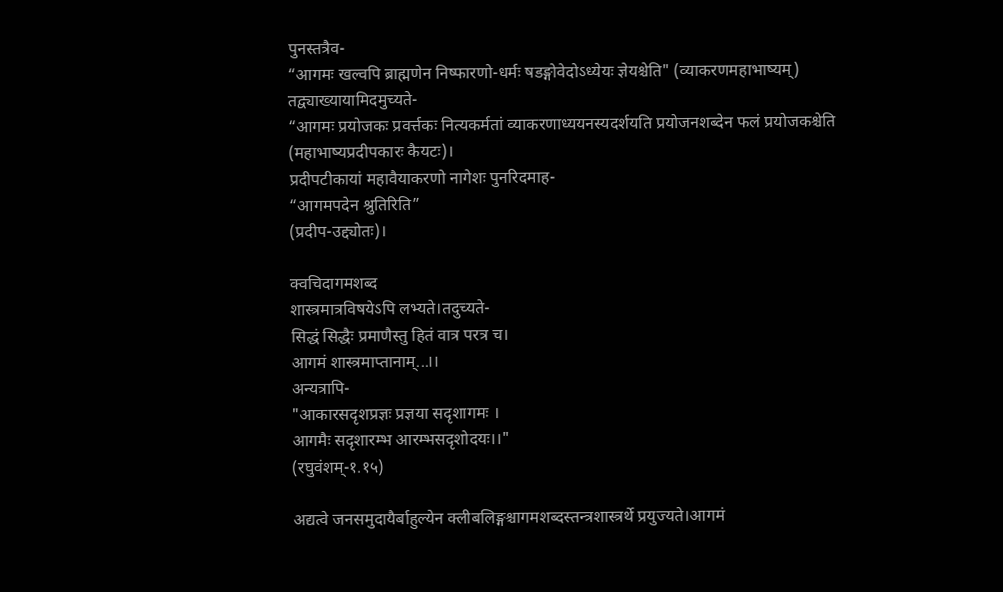पुनस्तत्रैव-
“आगमः खल्वपि ब्राह्मणेन निष्फारणो-धर्मः षडङ्गोवेदोऽध्येयः ज्ञेयश्चेति" (व्याकरणमहाभाष्यम्)
तद्व्याख्यायामिदमुच्यते-
“आगमः प्रयोजकः प्रवर्त्तकः नित्यकर्मतां व्याकरणाध्ययनस्यदर्शयति प्रयोजनशब्देन फलं प्रयोजकश्चेति (महाभाष्यप्रदीपकारः कैयटः)।
प्रदीपटीकायां महावैयाकरणो नागेशः पुनरिदमाह-
“आगमपदेन श्रुतिरिति”
(प्रदीप-उद्द्योतः)।

क्वचिदागमशब्द
शास्त्रमात्रविषयेऽपि लभ्यते।तदुच्यते-
सिद्धं सिद्धैः प्रमाणैस्तु हितं वात्र परत्र च।
आगमं शास्त्रमाप्तानाम्...।।
अन्यत्रापि-
"आकारसदृशप्रज्ञः प्रज्ञया सदृशागमः ।
आगमैः सदृशारम्भ आरम्भसदृशोदयः।।"
(रघुवंशम्-१.१५)

अद्यत्वे जनसमुदायैर्बाहुल्येन क्लीबलिङ्गश्चागमशब्दस्तन्त्रशास्त्रर्थे प्रयुज्यते।आगमं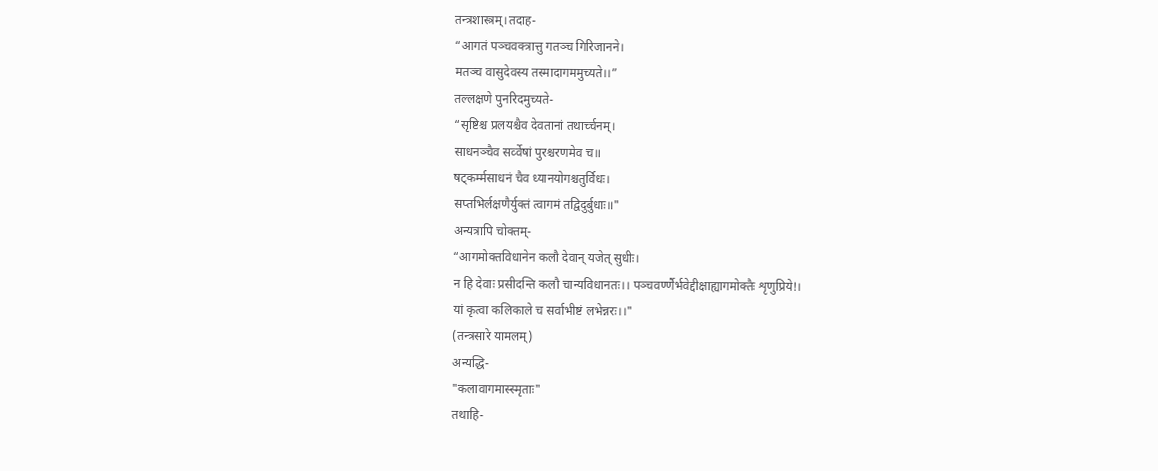तन्त्रशास्त्रम्।तदाह-
“आगतं पञ्चवक्त्रात्तु गतञ्च गिरिजानने।
मतञ्च वासुदेवस्य तस्मादागममुच्यते।।”
तल्लक्षणे पुनरिदमुच्यते-
“सृष्टिश्च प्रलयश्चैव देवतानां तथार्च्चनम्।
साधनञ्चैव सर्व्वेषां पुरश्चरणमेव च॥
षट्कर्म्मसाधनं चैव ध्यानयोगश्चतुर्विधः।
सप्तभिर्लक्षणैर्युक्तं त्वागमं तद्विदुर्बुधाः॥"
अन्यत्रापि चोक्तम्-
“आगमोक्तविधानेन कलौ देवान् यजेत् सुधीः।
न हि देवाः प्रसीदन्ति कलौ चान्यविधानतः।। पञ्चवर्ण्णैर्भवेद्दीक्षाह्यागमोक्तैः शृणुप्रिये!।
यां कृत्वा कलिकाले च सर्वाभीष्टं लभेन्नरः।।"
(तन्त्रसारे यामलम्)
अन्यद्धि-
"कलावागमास्स्मृताः"
तथाहि-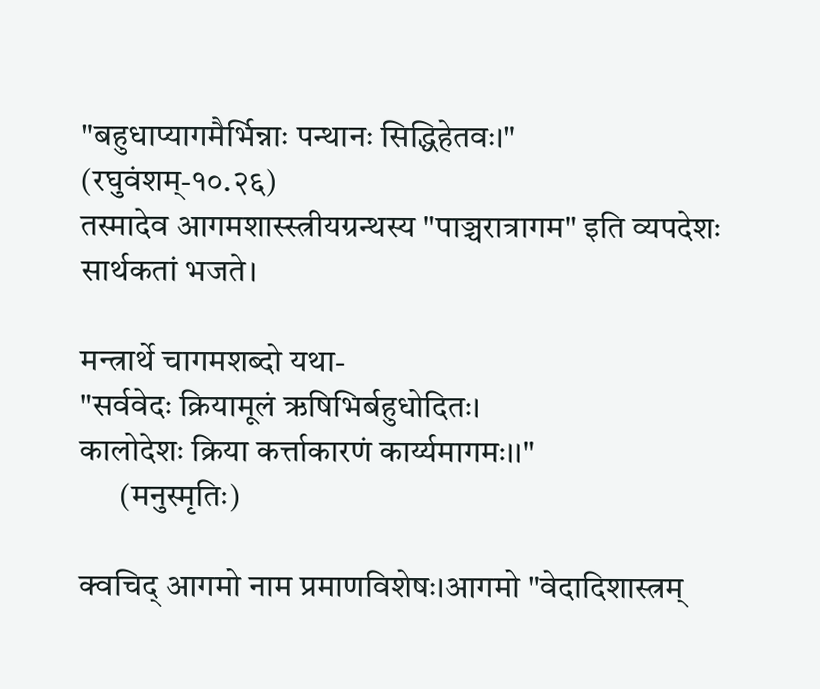"बहुधाप्यागमैर्भिन्नाः पन्थानः सिद्धिहेतवः।"
(रघुवंशम्-१०.२६)
तस्मादेव आगमशास्स्त्रीयग्रन्थस्य "पाञ्चरात्रागम" इति व्यपदेशः सार्थकतां भजते।

मन्त्रार्थे चागमशब्दो यथा-
"सर्ववेदः क्रियामूलं ऋषिभिर्बहुधोदितः।
कालोदेशः क्रिया कर्त्ताकारणं कार्य्यमागमः।‌।"
      (मनुस्मृतिः)

क्वचिद् आगमो नाम प्रमाणविशेषः।आगमो "वेदादिशास्त्रम्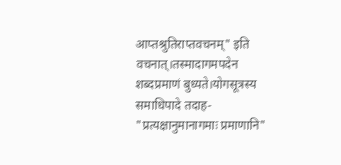आप्तश्रुतिराप्तवचनम्" इति वचनात्।तस्मादागमपदेन शब्दप्रमाणं बुध्यते।योगसूत्रस्य समाधिपादे तदाह-
"प्रत्यक्षानुमानागमाः प्रमाणानि"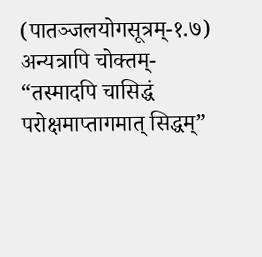(पातञ्जलयोगसूत्रम्-१.७)
अन्यत्रापि चोक्तम्-
“तस्मादपि चासिद्धं परोक्षमाप्तागमात् सिद्धम्”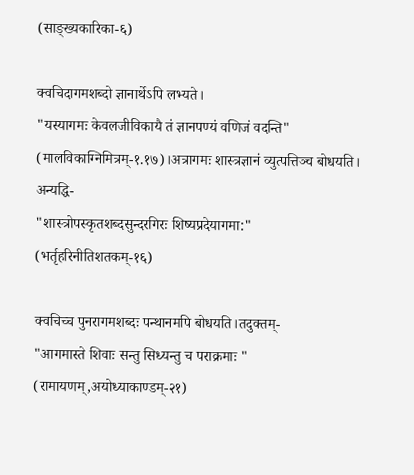(साङ्ख्यकारिका-६)

क्वचिदागमशब्दो ज्ञानार्थेऽपि लभ्यते।
"यस्यागमः केवलजीविकायै तं ज्ञानपण्यं वणिजं वदन्ति"
(मालविकाग्निमित्रम्-१.१७)।अत्रागमः शास्त्रज्ञानं व्युत्पत्तिञ्च बोधयति।
अन्यद्धि-
"शास्त्रोपस्कृतशब्दसुन्दरगिरः शिष्यप्रदेयागमा:"
(भर्तृहरिनीतिशतकम्-१६)

क्वचिच्च पुनरागमशब्दः पन्थानमपि बोधयति।तदुक्तम्-
"आगमास्ते शिवाः सन्तु सिध्यन्तु च पराक्रमाः "
(रामायणम्,अयोध्याकाण्डम्-२१)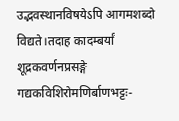उद्भवस्थानविषयेऽपि आगमशब्दो विद्यते।तदाह कादम्बर्यां शूद्रकवर्णनप्रसङ्गे गद्यकविशिरोमणिर्बाणभट्टः-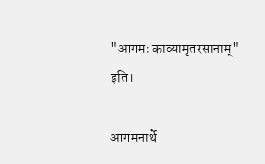"आगमः काव्यामृतरसानाम्" इति।

आगमनार्थे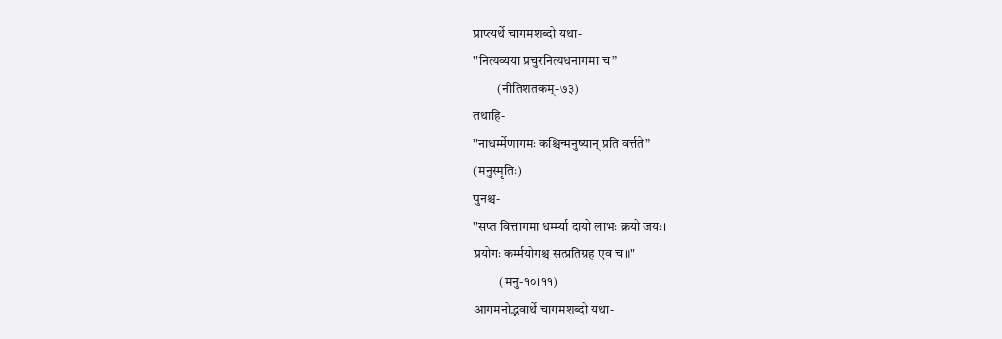प्राप्त्यर्थे चागमशब्दो यथा-
"नित्यव्यया प्रचुरनित्यधनागमा च”
         (नीतिशतकम्-७३)
तथाहि-
"नाधर्म्मेणागमः कश्चिन्मनुष्यान् प्रति वर्त्तते”
(मनुस्मृतिः)
पुनश्च-
"सप्त वित्तागमा धर्म्म्या दायो लाभः क्रयो जयः।
प्रयोगः कर्म्मयोगश्च सत्प्रतिग्रह एव च॥"
          (मनु-१०।११)
आगमनोद्भवार्थे चागमशब्दो यथा-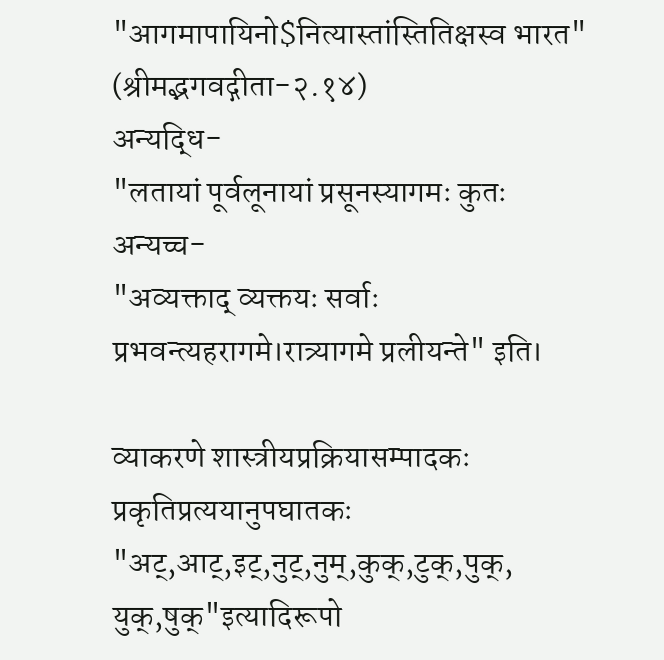"आगमापायिनो$नित्यास्तांस्तितिक्षस्व भारत"
(श्रीमद्भगवद्गीता-२.१४)
अन्यद्धि-
"लतायां पूर्वलूनायां प्रसूनस्यागमः कुतः
अन्यच्च-
"अव्यक्ताद् व्यक्तयः सर्वाः प्रभवन्त्यहरागमे।रात्र्यागमे प्रलीयन्ते" इति।

व्याकरणे शास्त्रीयप्रक्रियासम्पादकः प्रकृतिप्रत्ययानुपघातकः "अट्,आट्,इट्,नुट्,नुम्,कुक्,टुक्,पुक्,
युक्,षुक्"इत्यादिरूपो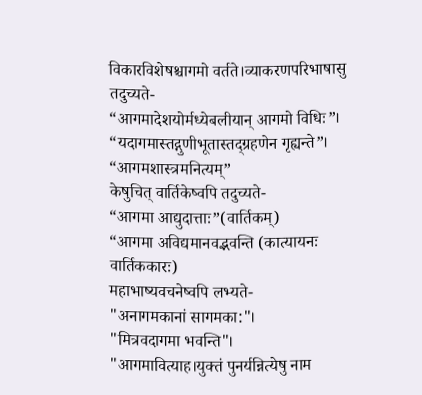विकारविशेषश्चागमो वर्तते।व्याकरणपरिभाषासु
तदुच्यते-
“आगमादेशयोर्मध्येबलीयान् आगमो विधिः”।
“यदागमास्तद्गुणीभूतास्तद्ग्रहणेन गृह्यन्ते”।
“आगमशास्त्रमनित्यम्”
केषुचित् वार्तिकेष्वपि तदुच्यते-
“आगमा आद्युदात्ताः”(वार्तिकम्)
“आगमा अविद्यमानवद्भवन्ति (कात्यायनः वार्तिककारः)
महाभाष्यवचनेष्वपि लभ्यते-
"अनागमकानां सागमका:"।
"मित्रवदागमा भवन्ति"।
"आगमावित्याह।युक्तं पुनर्यन्नित्येषु नाम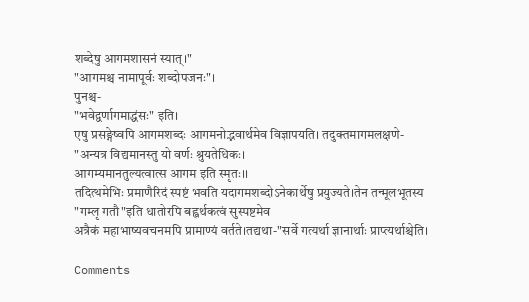शब्देषु आगमशासनं स्यात्।"
"आगमश्च नामापूर्वः शब्दोपजनः"।
पुनश्च-
"भवेद्वर्णागमाद्धंसः" इति।
एषु प्रसङ्गेष्वपि आगमशब्दः आगमनोद्भवार्थमेव विज्ञापयति। तदुक्तमागमलक्षणे-
"अन्यत्र विद्यमानस्तु यो वर्णः श्रुयतेधिकः।
आगम्यमानतुल्यत्वात्स आगम इति स्मृतः।।
तदित्थमेभिः प्रमाणैरिदं स्पष्टं भवति यदागमशब्दोऽनेकार्थेषु प्रयुज्यते।तेन तन्मूलभूतस्य "गम्लृ गतौ"इति धातोरपि बह्वर्थकत्वं सुस्पष्टमेव
अत्रैकं महाभाष्यवचनमपि प्रामाण्यं वर्तते।तद्यथा-"सर्वे गत्यर्था ज्ञानार्थाः प्राप्त्यर्थाश्चेति।

Comments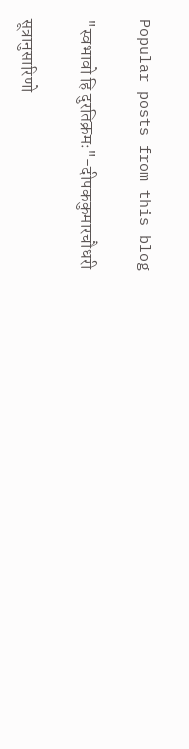Popular posts from this blog

"स्वभावो हि दुरतिक्रमः"-दीपककुमारचौधरी

सूत्रानुसारिणो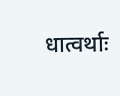धात्वर्थाः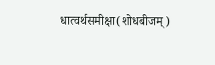धात्वर्थसमीक्षा(शोधबीजम्)